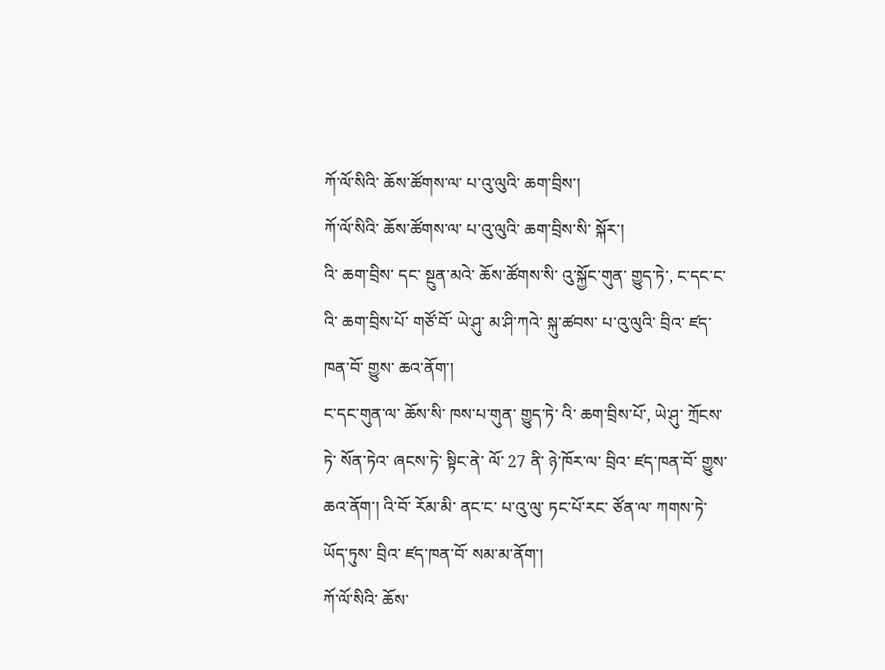ཀོ་ལོ་སིའི་ ཆོས་ཚོགས་ལ་ པ་འུ་ལུའི་ ཆག་བྲིས་།
ཀོ་ལོ་སིའི་ ཆོས་ཚོགས་ལ་ པ་འུ་ལུའི་ ཆག་བྲིས་སི་ སྐོར་།
འི་ ཆག་བྲིས་ དང་ སྔུན་མའེ་ ཆོས་ཚོགས་སི་ འུ་སྐྱོང་གུན་ གྱུད་ཏེ་, ང་དང་ང་ འི་ ཆག་བྲིས་པོ་ གཙོ་བོ་ ཡེ་ཤུ་ མ་ཤི་ཀའེ་ སྐུ་ཚབས་ པ་འུ་ལུའི་ བྲིའ་ ཛད་ཁན་བོ་ གྱུས་ ཆའ་ནོག་།
ང་དང་གུན་ལ་ ཆོས་སི་ ཁས་པ་གུན་ གྱུད་ཏེ་ འི་ ཆག་བྲིས་པོ་, ཡེ་ཤུ་ ཀྲོངས་ཏེ་ སོན་ཏེའ་ ཞངས་ཏེ་ སྟིང་ནེ་ ལོ་ 27 ནི་ ཉེ་ཁོར་ལ་ བྲིའ་ ཛད་ཁན་བོ་ གྱུས་ ཆའ་ནོག་། འི་བོ་ རོམ་མི་ ནང་ང་ པ་འུ་ལུ་ ཏང་པོ་རང་ ཙོན་ལ་ ཀགས་ཏེ་ ཡོད་ཏུས་ བྲིའ་ ཛད་ཁན་བོ་ སམ་མ་ནོག་།
ཀོ་ལོ་སིའི་ ཆོས་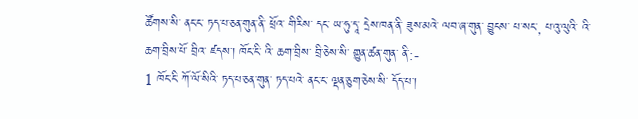ཚོགས་སི་ ནང་ང་ ཏད་པ་ཅན་གུན་ནི་ ཕྲོའ་ གིརིས་ དང་ ཡ་ཧུ་དཱ་ དྲེས་ཁན་ནི་ ཟུས་མའེ་ ལབ་ཞ་གུན་ བྱུངས་ པ་སང་, པ་འུ་ལུའི་ འི་ ཆག་བྲིས་པོ་ བྲིའ་ ཛདས་། ཁོང་ངི་ འི་ ཆག་བྲིས་ བྲི་ཅེས་སི་ གྱུན་ཚན་གུན་ ནི་:-
1 ཁོང་ངི་ ཀོ་ལོ་སིའི་ ཏད་པ་ཅན་གུན་ ཏད་པའེ་ ནང་ང་ ལྡན་ཅུག་ཅེས་སི་ དོད་པ་།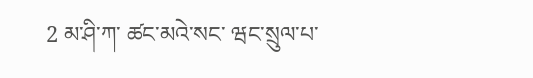2 མ་ཤི་ཀ་ ཚང་མའེ་སང་ ཝང་སྲུལ་པ་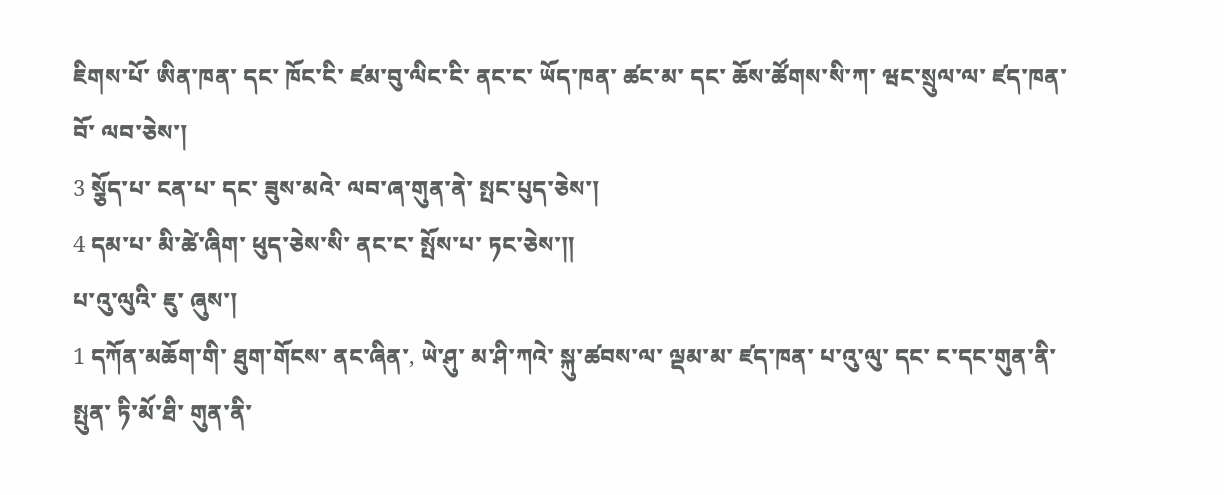ཇིགས་པོ་ ཨིན་ཁན་ དང་ ཁོང་ངི་ ཛམ་བུ་ལིང་ངི་ ནང་ང་ ཡོད་ཁན་ ཚང་མ་ དང་ ཆོས་ཚོགས་སི་ཀ་ ཝང་སྲུལ་ལ་ ཛད་ཁན་བོ་ ལབ་ཅེས་།
3 སྕོད་པ་ ངན་པ་ དང་ ཟུས་མའེ་ ལབ་ཞ་གུན་ནེ་ སྤང་པུད་ཅེས་།
4 དམ་པ་ མི་ཚེ་ཞིག་ ཕུད་ཅེས་སི་ ནང་ང་ སྤོས་པ་ ཏང་ཅེས་༎
པ་འུ་ལུའི་ ཇུ་ ཞུས་།
1 དཀོན་མཆོག་གི་ ཐུག་གོངས་ ནང་ཞིན་, ཡེ་ཤུ་ མ་ཤི་ཀའེ་ སྐུ་ཚབས་ལ་ ལྡམ་མ་ ཛད་ཁན་ པ་འུ་ལུ་ དང་ ང་དང་གུན་ནི་ སྤུན་ ཏི་མོ་ཐི་ གུན་ནི་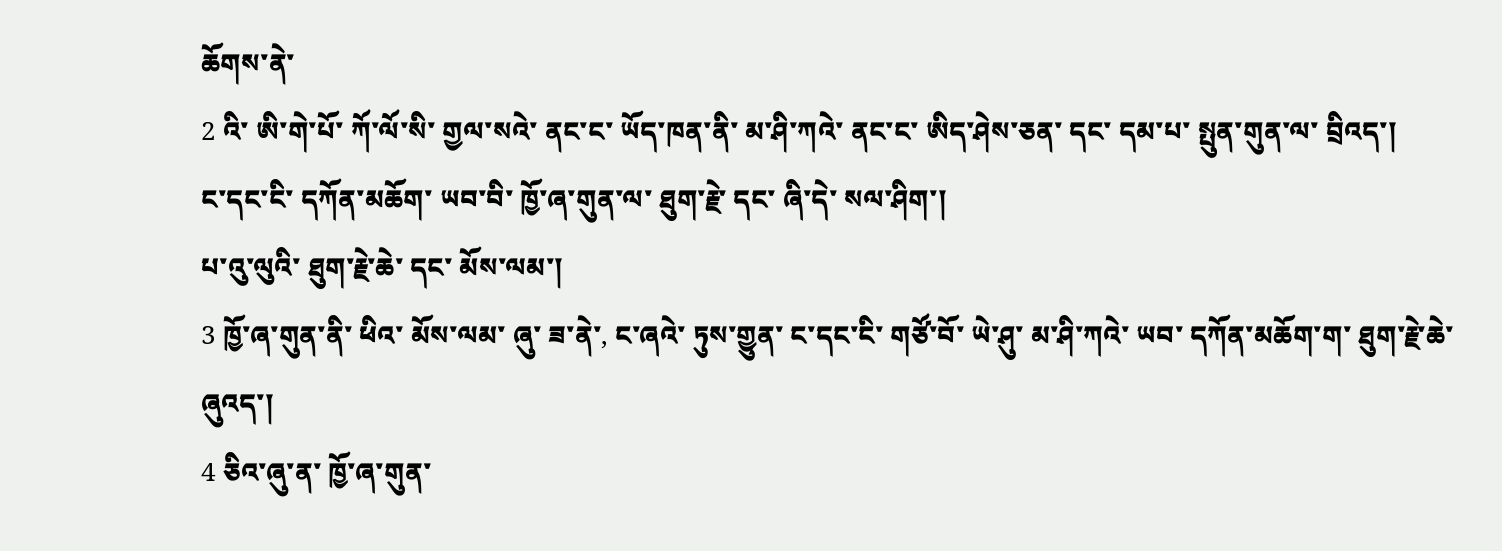ཆོགས་ནེ་
2 འི་ ཨི་གེ་པོ་ ཀོ་ལོ་སི་ གྱལ་སའེ་ ནང་ང་ ཡོད་ཁན་ནི་ མ་ཤི་ཀའེ་ ནང་ང་ ཨིད་ཤེས་ཅན་ དང་ དམ་པ་ སྤུན་གུན་ལ་ བྲིའད་།
ང་དང་ངི་ དཀོན་མཆོག་ ཡབ་བི་ ཁྱོ་ཞ་གུན་ལ་ ཐུག་རྗེ་ དང་ ཞི་དེ་ སལ་ཤིག་།
པ་འུ་ལུའི་ ཐུག་རྗེ་ཆེ་ དང་ མོས་ལམ་།
3 ཁྱོ་ཞ་གུན་ནི་ ཕིའ་ མོས་ལམ་ ཞུ་ ཟ་ནེ་, ང་ཞའེ་ ཏུས་གྱུན་ ང་དང་ངི་ གཙོ་བོ་ ཡེ་ཤུ་ མ་ཤི་ཀའེ་ ཡབ་ དཀོན་མཆོག་ག་ ཐུག་རྗེ་ཆེ་ ཞུའད་།
4 ཅིའ་ཞུ་ན་ ཁྱོ་ཞ་གུན་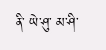ནི་ ཡེ་ཤུ་ མ་ཤི་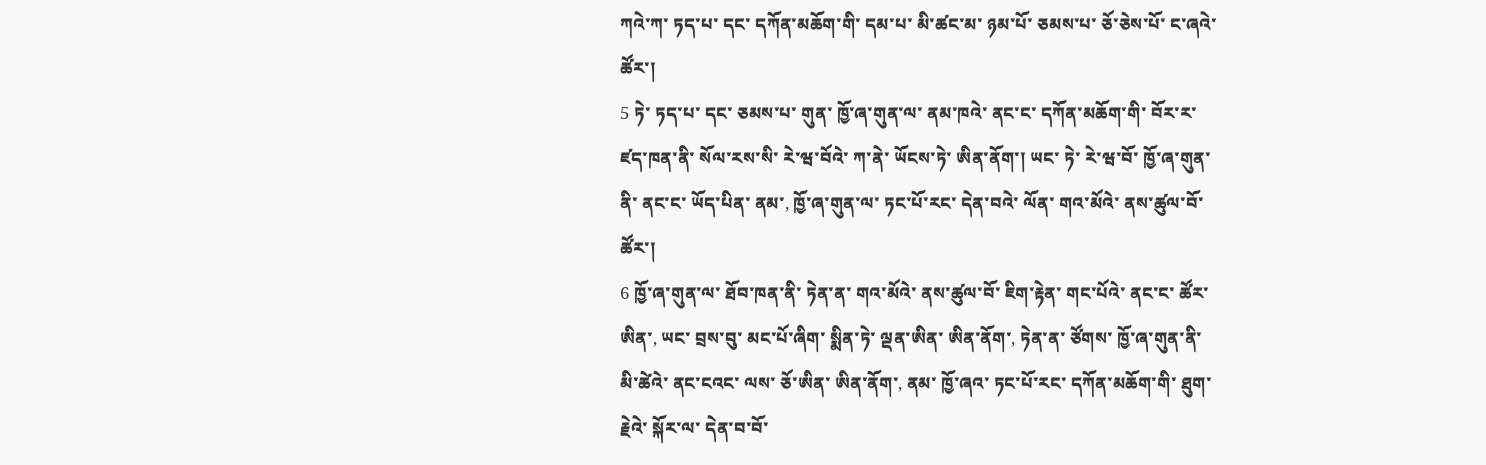ཀའེ་ཀ་ ཏད་པ་ དང་ དཀོན་མཆོག་གི་ དམ་པ་ མི་ཚང་མ་ ཉམ་པོ་ ཅམས་པ་ ཅོ་ཅེས་པོ་ ང་ཞའེ་ ཚོར་།
5 ཏེ་ ཏད་པ་ དང་ ཅམས་པ་ གུན་ ཁྱོ་ཞ་གུན་ལ་ ནམ་ཁའེ་ ནང་ང་ དཀོན་མཆོག་གི་ བོར་ར་ ཛད་ཁན་ནི་ སོལ་རས་སི་ རེ་ཝ་བོའེ་ ཀ་ནེ་ ཡོངས་ཏེ་ ཨིན་ནོག་། ཡང་ ཏེ་ རེ་ཝ་བོ་ ཁྱོ་ཞ་གུན་ནི་ ནང་ང་ ཡོད་པིན་ ནམ་, ཁྱོ་ཞ་གུན་ལ་ ཏང་པོ་རང་ དེན་བའེ་ ལོན་ གའ་མོའེ་ ནས་ཚུལ་བོ་ ཚོར་།
6 ཁྱོ་ཞ་གུན་ལ་ ཐོབ་ཁན་ནི་ ཏེན་ན་ གའ་མོའེ་ ནས་ཚུལ་བོ་ ཇིག་རྟེན་ གང་པོའེ་ ནང་ང་ ཚོར་ཨིན་, ཡང་ བྲས་བུ་ མང་པོ་ཞིག་ སྨིན་ཏེ་ ལྡན་ཨིན་ ཨིན་ནོག་, ཏེན་ན་ ཙོགས་ ཁྱོ་ཞ་གུན་ནི་ མི་ཚེའེ་ ནང་ངའང་ ལས་ ཅོ་ཨིན་ ཨིན་ནོག་, ནམ་ ཁྱོ་ཞའ་ ཏང་པོ་རང་ དཀོན་མཆོག་གི་ ཐུག་རྗེའེ་ སྐོར་ལ་ དེན་བ་བོ་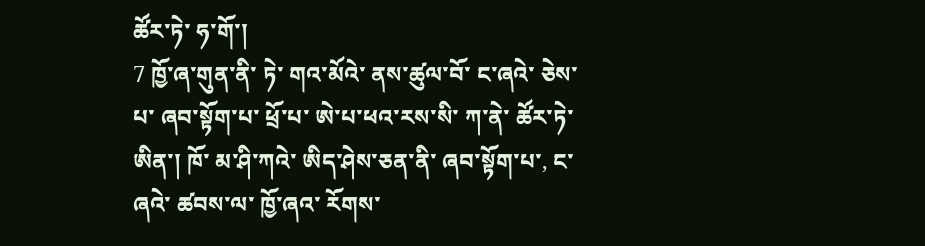ཚོར་ཏེ་ ཧ་གོ་།
7 ཁྱོ་ཞ་གུན་ནི་ ཏེ་ གའ་མོའེ་ ནས་ཚུལ་བོ་ ང་ཞའེ་ ཅེས་པ་ ཞབ་སྟོག་པ་ ཕྲོ་པ་ ཨེ་པ་ཕའ་རས་སི་ ཀ་ནེ་ ཚོར་ཏེ་ ཨིན་། ཁོ་ མ་ཤི་ཀའེ་ ཨིད་ཤེས་ཅན་ནི་ ཞབ་སྟོག་པ་, ང་ཞའེ་ ཚབས་ལ་ ཁྱོ་ཞའ་ རོགས་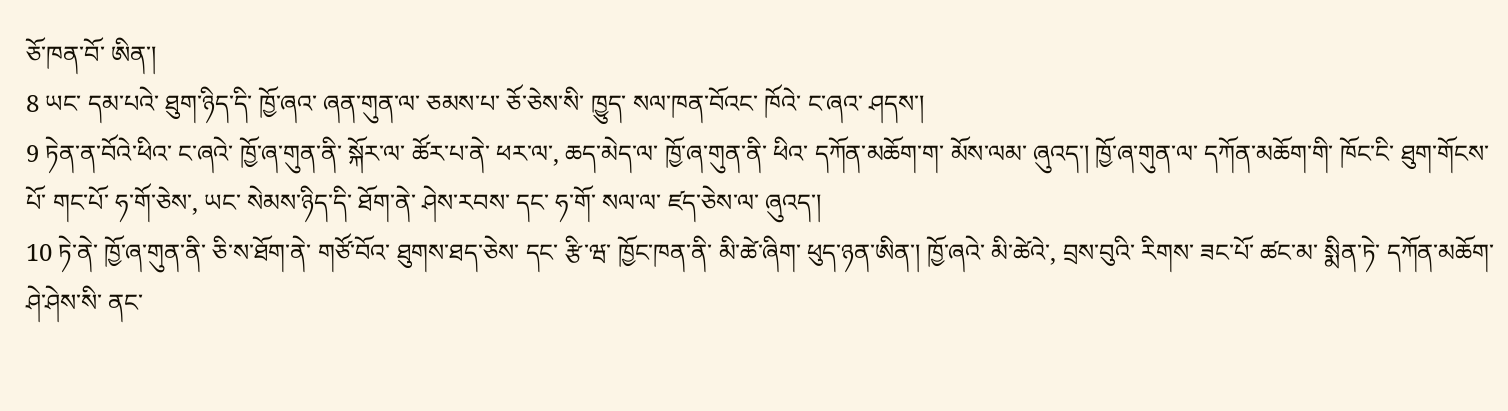ཅོ་ཁན་བོ་ ཨིན་།
8 ཡང་ དམ་པའེ་ ཐུག་ཉིད་དི་ ཁྱོ་ཞའ་ ཞན་གུན་ལ་ ཅམས་པ་ ཅོ་ཅེས་སི་ ཁྱུད་ སལ་ཁན་བོའང་ ཁོའེ་ ང་ཞའ་ ཤདས་།
9 ཏེན་ན་བོའེ་ཕིའ་ ང་ཞའེ་ ཁྱོ་ཞ་གུན་ནི་ སྐོར་ལ་ ཚོར་པ་ནེ་ ཕར་ལ་, ཆད་མེད་ལ་ ཁྱོ་ཞ་གུན་ནི་ ཕིའ་ དཀོན་མཆོག་ག་ མོས་ལམ་ ཞུའད་། ཁྱོ་ཞ་གུན་ལ་ དཀོན་མཆོག་གི་ ཁོང་ངི་ ཐུག་གོངས་པོ་ གང་པོ་ ཧ་གོ་ཅེས་, ཡང་ སེམས་ཉིད་དི་ ཐོག་ནེ་ ཤེས་རབས་ དང་ ཧ་གོ་ སལ་ལ་ ཛད་ཅེས་ལ་ ཞུའད་།
10 ཏེ་ནེ་ ཁྱོ་ཞ་གུན་ནི་ ཅི་ས་ཐོག་ནེ་ གཙོ་བོའ་ ཐུགས་ཐད་ཅེས་ དང་ རྩི་ཝ་ ཁྱོང་ཁན་ནི་ མི་ཚེ་ཞིག་ ཕུད་ཉན་ཨིན་། ཁྱོ་ཞའེ་ མི་ཚེའེ་, བྲས་བུའི་ རིགས་ ཟང་པོ་ ཚང་མ་ སྨིན་ཏེ་ དཀོན་མཆོག་ ཤེ་ཤེས་སི་ ནང་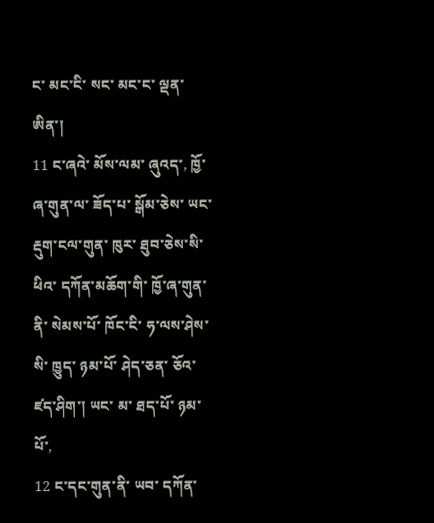ང་ མང་ངི་ སང་ མང་ང་ ལྡན་ཨིན་།
11 ང་ཞའེ་ མོས་ལམ་ ཞུའད་, ཁྱོ་ཞ་གུན་ལ་ ཟོད་པ་ སྒོམ་ཅེས་ ཡང་ རྡུག་ངལ་གུན་ ཁུར་ ཐུབ་ཅེས་སི་ ཕིའ་ དཀོན་མཆོག་གི་ ཁྱོ་ཞ་གུན་ནི་ སེམས་པོ་ ཁོང་ངི་ ཧ་ལས་ཤེས་སི་ ཁྱུད་ ཉམ་པོ་ ཤེད་ཅན་ ཅོའ་ ཛད་ཤིག་། ཡང་ མ་ ཐད་པོ་ ཉམ་པོ་,
12 ང་དང་གུན་ནི་ ཡབ་ དཀོན་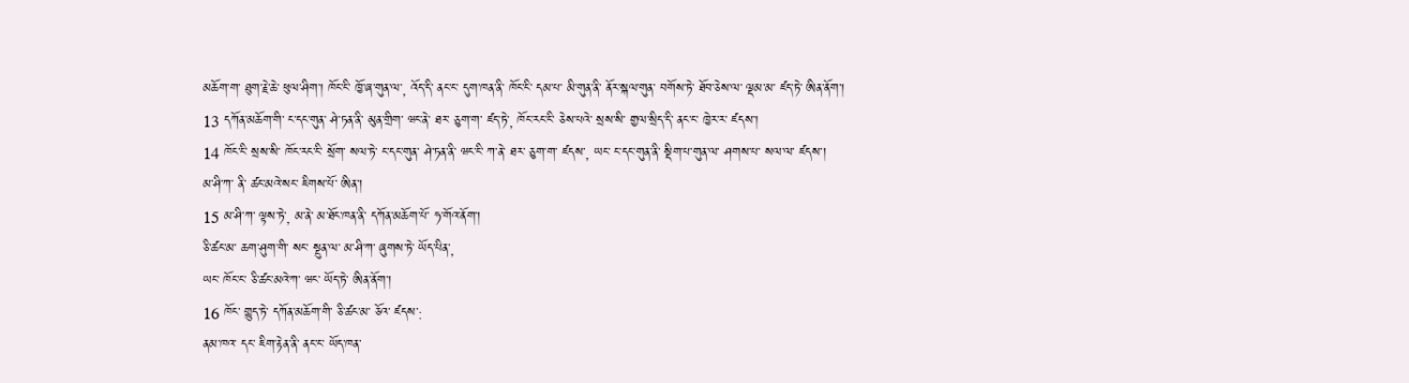མཆོག་ག་ ཐུག་རྗེ་ཆེ་ ཕུལ་ཤིག་། ཁོང་ངི་ ཁྱོ་ཞ་གུན་ལ་, འོད་དི་ ནང་ང་ དུག་ཁན་ནི་ ཁོང་ངི་ དམ་པ་ མི་གུན་ནི་ ནོར་སྐལ་གུན་ བགོས་ཏེ་ ཐོབ་ཅེས་ལ་ ལྡམ་མ་ ཛད་ཏེ་ ཨིན་ནོག་།
13 དཀོན་མཆོག་གི་ ང་དང་གུན་ ཤེ་ཏན་ནི་ མུན་གྲིག་ ཝང་ནེ་ ཐར་ ཅུག་ག་ ཛད་ཏེ་, ཁོང་རང་ངི་ ཅེས་པའེ་ སྲས་སི་ གྱལ་སྲིད་དི་ ནང་ང་ ཁྱེར་ར་ ཛདས་།
14 ཁོང་ངི་ སྲས་སི་ ཁོང་རང་ངི་ སྲོག་ སལ་ཏེ་ ང་དང་གུན་ ཤེ་ཏན་ནི་ ཝང་ངི་ ཀ་ནེ་ ཐར་ ཅུག་ག་ ཛདས་, ཡང་ ང་དང་གུན་ནི་ སྡིག་པ་གུན་ལ་ ཤགས་པ་ སལ་ལ་ ཛདས་།
མ་ཤི་ཀ་ ནི་ ཚང་མའེ་སང་ ཇིགས་པོ་ ཨིན་།
15 མ་ཤི་ཀ་ ལྟས་ཏེ་, མ་ནེ་ མ་ཐོང་ཁན་ནི་ དཀོན་མཆོག་པོ་ ཧ་གོའ་ནོག་།
ཅི་ཚང་མ་ ཆག་ཤུག་གི་ སང་ སྔུན་ལ་ མ་ཤི་ཀ་ ཞུགས་ཏེ་ ཡོད་པིན་,
ཡང་ ཁོང་ང་ ཅི་ཚང་མའེ་ཀ་ ཝང་ ཡོད་ཏེ་ ཨིན་ནོག་།
16 ཁོང་ གྱུད་ཏེ་ དཀོན་མཆོག་གི་ ཅི་ཚང་མ་ ཅོའ་ ཛདས་:
ནམ་ཁའ་ དང་ ཇིག་རྟེན་ནི་ ནང་ང་ ཡོད་ཁན་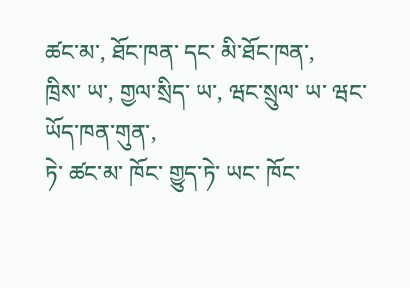ཚང་མ་, ཐོང་ཁན་ དང་ མི་ཐོང་ཁན་,
ཁྲིས་ ཡ་, གྱལ་སྲིད་ ཡ་, ཝང་སྲུལ་ ཡ་ ཝང་ ཡོད་ཁན་གུན་,
ཏེ་ ཚང་མ་ ཁོང་ གྱུད་ཏེ་ ཡང་ ཁོང་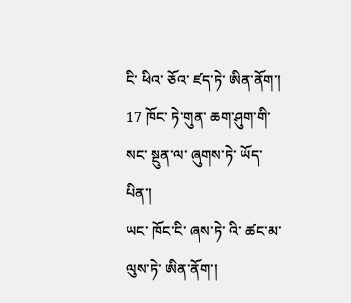ངི་ ཕིའ་ ཅོའ་ ཛད་ཏེ་ ཨིན་ནོག་།
17 ཁོང་ ཏེ་གུན་ ཆག་ཤུག་གི་ སང་ སྔུན་ལ་ ཞུགས་ཏེ་ ཡོད་པིན་།
ཡང་ ཁོང་ངི་ ཞས་ཏེ་ འི་ ཚང་མ་ ལུས་ཏེ་ ཨིན་ནོག་།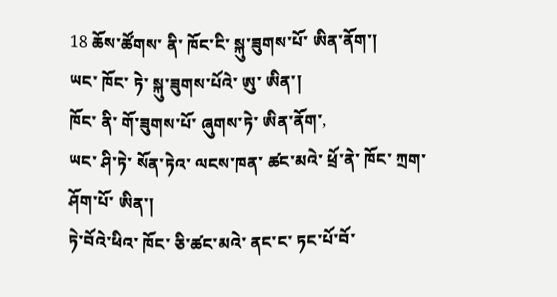18 ཆོས་ཚོགས་ ནི་ ཁོང་ངི་ སྐུ་ཟུགས་པོ་ ཨིན་ནོག་།
ཡང་ ཁོང་ ཏེ་ སྐུ་ཟུགས་པོའེ་ ཨུ་ ཨིན་།
ཁོང་ ནི་ གོ་ཟུགས་པོ་ ཞུགས་ཏེ་ ཨིན་ནོག་,
ཡང་ ཤི་ཏེ་ སོན་ཏེའ་ ལངས་ཁན་ ཚང་མའེ་ ཕྲོ་ནེ་ ཁོང་ ཀྲག་ཤོག་པོ་ ཨིན་།
ཏེ་བོའེ་ཕིའ་ ཁོང་ ཅི་ཚང་མའེ་ ནང་ང་ ཏང་པོ་བོ་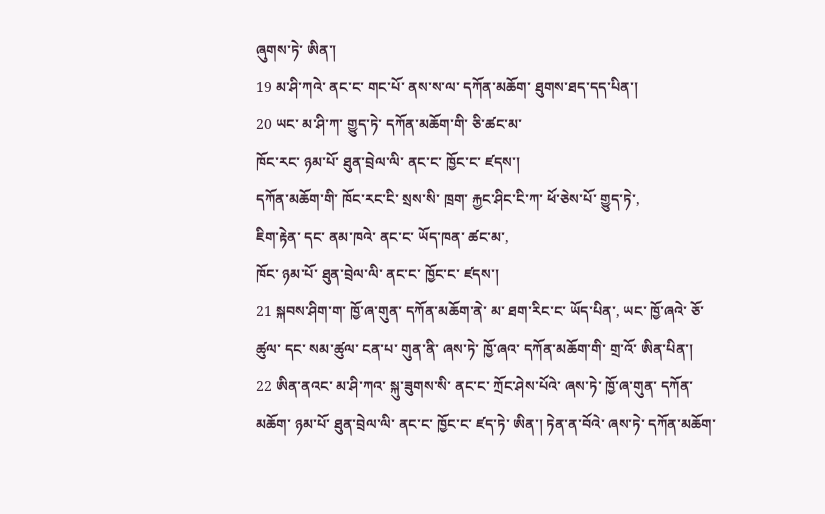ཞུགས་ཏེ་ ཨིན་།
19 མ་ཤི་ཀའེ་ ནང་ང་ གང་པོ་ ནས་ས་ལ་ དཀོན་མཆོག་ ཐུགས་ཐད་དད་པིན་།
20 ཡང་ མ་ཤི་ཀ་ གྱུད་ཏེ་ དཀོན་མཆོག་གི་ ཅི་ཚང་མ་
ཁོང་རང་ ཉམ་པོ་ ཐུན་བྲེལ་ལི་ ནང་ང་ ཁྱོང་ང་ ཛདས་།
དཀོན་མཆོག་གི་ ཁོང་རང་ངི་ སྲས་སི་ ཁྲག་ རྐྱང་ཤིང་ངི་ཀ་ ཕོ་ཅེས་པོ་ གྱུད་ཏེ་,
ཇིག་རྟེན་ དང་ ནམ་ཁའེ་ ནང་ང་ ཡོད་ཁན་ ཚང་མ་,
ཁོང་ ཉམ་པོ་ ཐུན་བྲེལ་ལི་ ནང་ང་ ཁྱོང་ང་ ཛདས་།
21 སྐབས་ཤིག་ག་ ཁྱོ་ཞ་གུན་ དཀོན་མཆོག་ནེ་ མ་ ཐག་རིང་ང་ ཡོད་པིན་, ཡང་ ཁྱོ་ཞའེ་ ཅོ་ཚུལ་ དང་ སམ་ཚུལ་ ངན་པ་ གུན་ནི་ ཞས་ཏེ་ ཁྱོ་ཞའ་ དཀོན་མཆོག་གི་ གྲ་འོ་ ཨིན་པིན་།
22 ཨིན་ནའང་ མ་ཤི་ཀའ་ སྐུ་ཟུགས་སི་ ནང་ང་ ཀྲོང་ཤེས་པོའེ་ ཞས་ཏེ་ ཁྱོ་ཞ་གུན་ དཀོན་མཆོག་ ཉམ་པོ་ ཐུན་བྲེལ་ལི་ ནང་ང་ ཁྱོང་ང་ ཛད་ཏེ་ ཨིན་། ཏེན་ན་བོའེ་ ཞས་ཏེ་ དཀོན་མཆོག་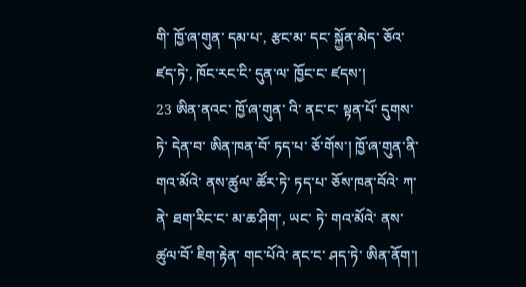གི་ ཁྱོ་ཞ་གུན་ དམ་པ་, རྩང་མ་ དང་ སྐྱོན་མེད་ ཅོའ་ ཛད་ཏེ་, ཁོང་རང་ངི་ དུན་ལ་ ཁྱོང་ང་ ཛདས་།
23 ཨིན་ནའང་ ཁྱོ་ཞ་གུན་ འི་ ནང་ང་ སྟན་པོ་ དུགས་ཏེ་ དེན་བ་ ཨིན་ཁན་བོ་ ཏད་པ་ ཅོ་གོས་། ཁྱོ་ཞ་གུན་ནི་ གའ་མོའེ་ ནས་ཚུལ་ ཚོར་ཏེ་ ཏད་པ་ ཅོས་ཁན་བོའེ་ ཀ་ནེ་ ཐག་རིང་ང་ མ་ཆ་ཤིག་, ཡང་ ཏེ་ གའ་མོའེ་ ནས་ཚུལ་བོ་ ཇིག་རྟེན་ གང་པོའེ་ ནང་ང་ ཤད་ཏེ་ ཨིན་ནོག་།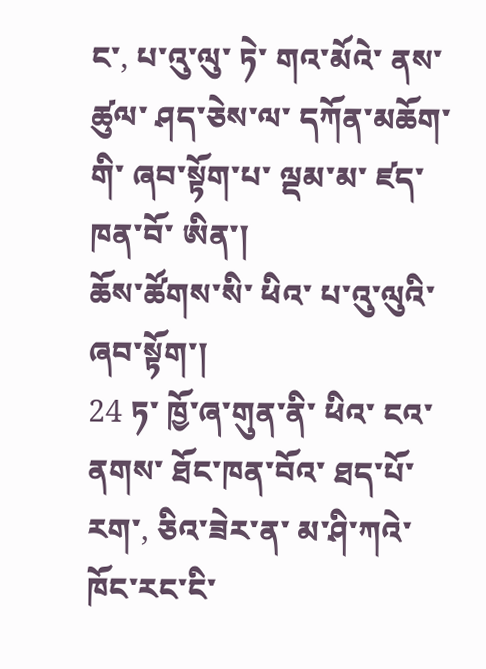ང་, པ་འུ་ལུ་ ཏེ་ གའ་མོའེ་ ནས་ཚུལ་ ཤད་ཅེས་ལ་ དཀོན་མཆོག་གི་ ཞབ་སྟོག་པ་ ལྡམ་མ་ ཛད་ཁན་བོ་ ཨིན་།
ཆོས་ཚོགས་སི་ ཕིའ་ པ་འུ་ལུའི་ ཞབ་སྟོག་།
24 ཏ་ ཁྱོ་ཞ་གུན་ནི་ ཕིའ་ ངའ་ ནགས་ ཐོང་ཁན་བོའ་ ཐད་པོ་ རག་, ཅིའ་ཟེར་ན་ མ་ཤི་ཀའེ་ ཁོང་རང་ངི་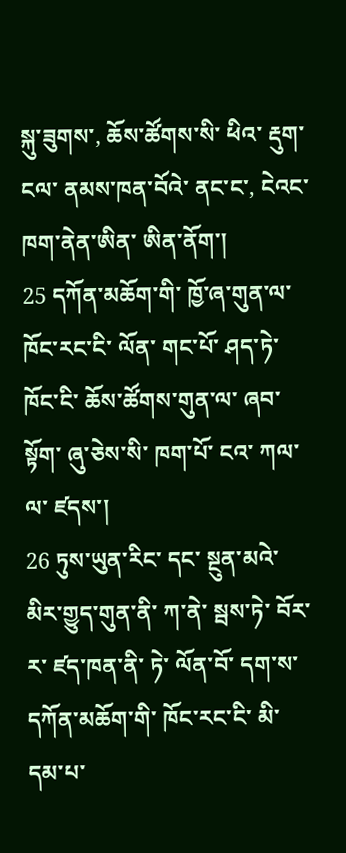སྐུ་ཟུགས་, ཆོས་ཚོགས་སི་ ཕིའ་ རྡུག་ངལ་ ནམས་ཁན་བོའེ་ ནང་ང་, ངེའང་ ཁག་ནེན་ཨིན་ ཨིན་ནོག་།
25 དཀོན་མཆོག་གི་ ཁྱོ་ཞ་གུན་ལ་ ཁོང་རང་ངི་ ལོན་ གང་པོ་ ཤད་ཏེ་ ཁོང་ངི་ ཆོས་ཚོགས་གུན་ལ་ ཞབ་སྟོག་ ཞུ་ཅེས་སི་ ཁག་པོ་ ངའ་ ཀལ་ལ་ ཛདས་།
26 ཏུས་ཡུན་རིང་ དང་ སྔུན་མའེ་ མིར་གྱུད་གུན་ནི་ ཀ་ནེ་ སྦས་ཏེ་ བོར་ར་ ཛད་ཁན་ནི་ ཏེ་ ལོན་བོ་ དག་ས་ དཀོན་མཆོག་གི་ ཁོང་རང་ངི་ མི་ དམ་པ་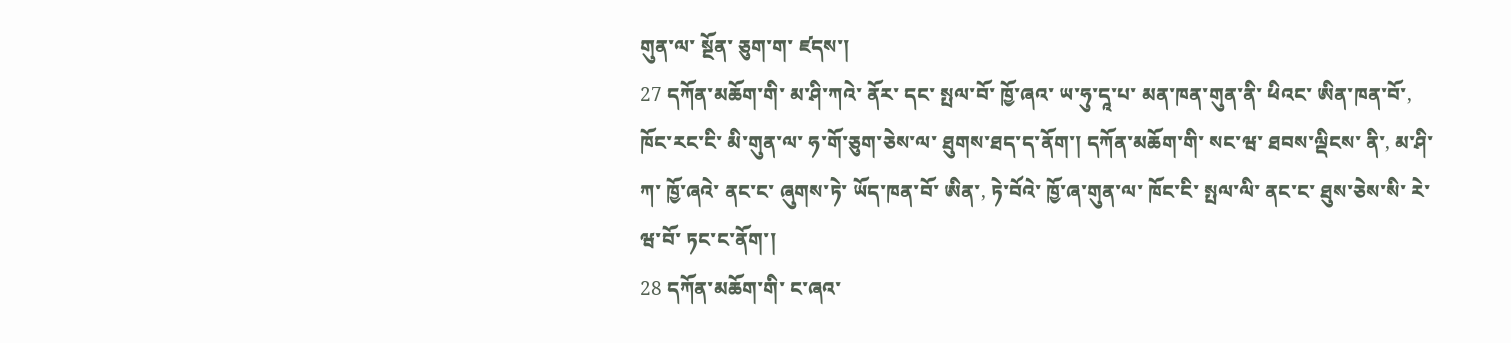གུན་ལ་ སྔོན་ ཅུག་ག་ ཛདས་།
27 དཀོན་མཆོག་གི་ མ་ཤི་ཀའེ་ ནོར་ དང་ སྤལ་བོ་ ཁྱོ་ཞའ་ ཡ་ཧུ་དཱ་པ་ མན་ཁན་གུན་ནི་ ཕིའང་ ཨིན་ཁན་བོ་, ཁོང་རང་ངི་ མི་གུན་ལ་ ཧ་གོ་ཅུག་ཅེས་ལ་ ཐུགས་ཐད་ད་ནོག་། དཀོན་མཆོག་གི་ སང་ཝ་ ཐབས་ལྡིངས་ ནི་, མ་ཤི་ཀ་ ཁྱོ་ཞའེ་ ནང་ང་ ཞུགས་ཏེ་ ཡོད་ཁན་བོ་ ཨིན་, ཏེ་བོའེ་ ཁྱོ་ཞ་གུན་ལ་ ཁོང་ངི་ སྤལ་ལི་ ནང་ང་ ཐུས་ཅེས་སི་ རེ་ཝ་བོ་ ཏང་ང་ནོག་།
28 དཀོན་མཆོག་གི་ ང་ཞའ་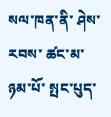སལ་ཁན་ནི་ ཤེས་རབས་ ཚང་མ་ ཉམ་པོ་ སྤང་པུད་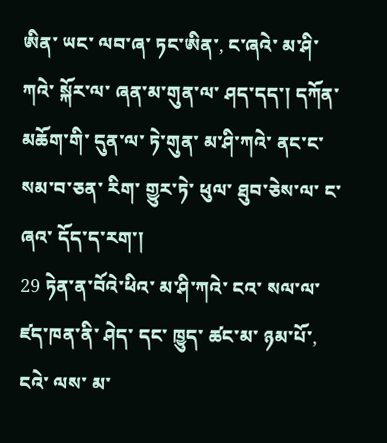ཨིན་ ཡང་ ལབ་ཞ་ ཏང་ཨིན་, ང་ཞའེ་ མ་ཤི་ཀའེ་ སྐོར་ལ་ ཞན་མ་གུན་ལ་ ཤད་དད་། དཀོན་མཆོག་གི་ དུན་ལ་ ཏེ་གུན་ མ་ཤི་ཀའེ་ ནང་ང་ སམ་བ་ཅན་ རིག་ གྱུར་ཏེ་ ཕུལ་ ཐུབ་ཅེས་ལ་ ང་ཞའ་ དོད་ད་རག་།
29 ཏེན་ན་བོའེ་ཕིའ་ མ་ཤི་ཀའེ་ ངའ་ སལ་ལ་ ཛད་ཁན་ནི་ ཤེད་ དང་ ཁྱུད་ ཚང་མ་ ཉམ་པོ་, ངའེ་ ལས་ མ་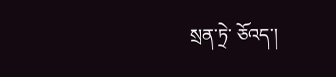སྲན་ཏྲེ་ ཅོའད་།